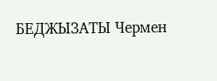БЕДЖЫЗАТЫ Чермен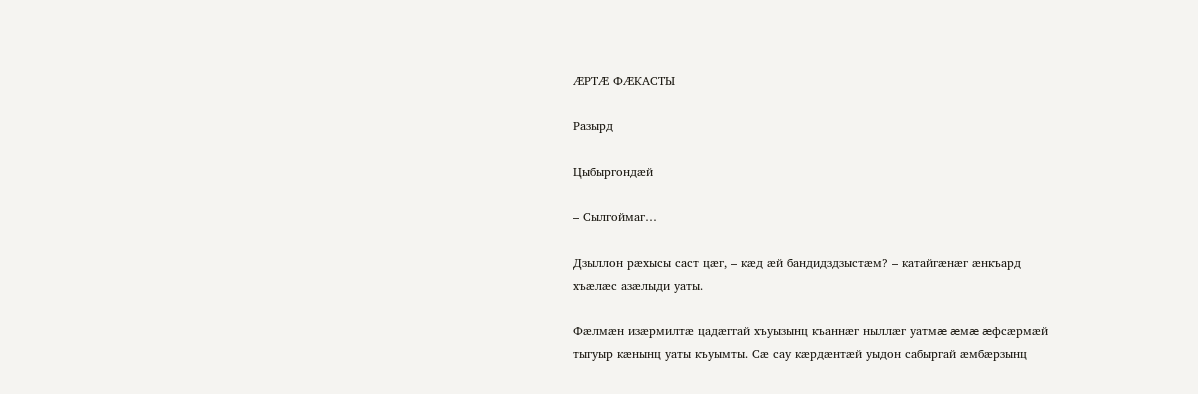ÆРТÆ ФÆКАСТЫ

Разырд

Цыбыргондæй

– Сылгоймаг…

Дзыллон рæхысы саст цæг, – кæд æй бандидздзыстæм? – катайгæнæг æнкъард хъæлæс азæлыди уаты.

Фæлмæн изæрмилтæ цадæггай хъуызынц къаннæг ныллæг уатмæ æмæ æфсæрмæй тыгуыр кæнынц уаты къуымты. Сæ сау кæрдæнтæй уыдон сабыргай æмбæрзынц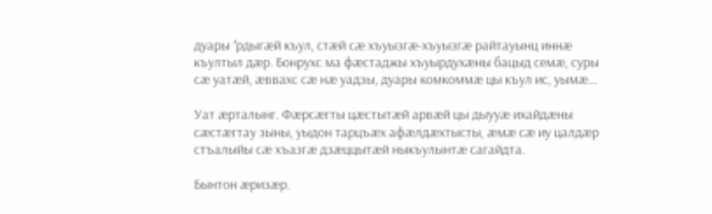дуары ′рдыгæй къул, стæй сæ хъуызгæ-хъуызгæ райтауынц иннæ къултыл дæр. Бонрухс ма фæстаджы хъуырдухæны бацыд семæ, суры сæ уатæй, æввахс сæ нæ уадзы, дуары комкоммæ цы къул ис, уымæ…

Уат æрталынг. Фæрсæгты цæстытæй арвæй цы дыууæ ихайдæны сæстæгтау зыны, уыдон тарцъæх афæлдæхтысты, æмæ сæ иу цалдæр стъалыйы сæ хъазгæ дзæццытæй ныкъулынтæ сагайдта.

Бынтон æризæр.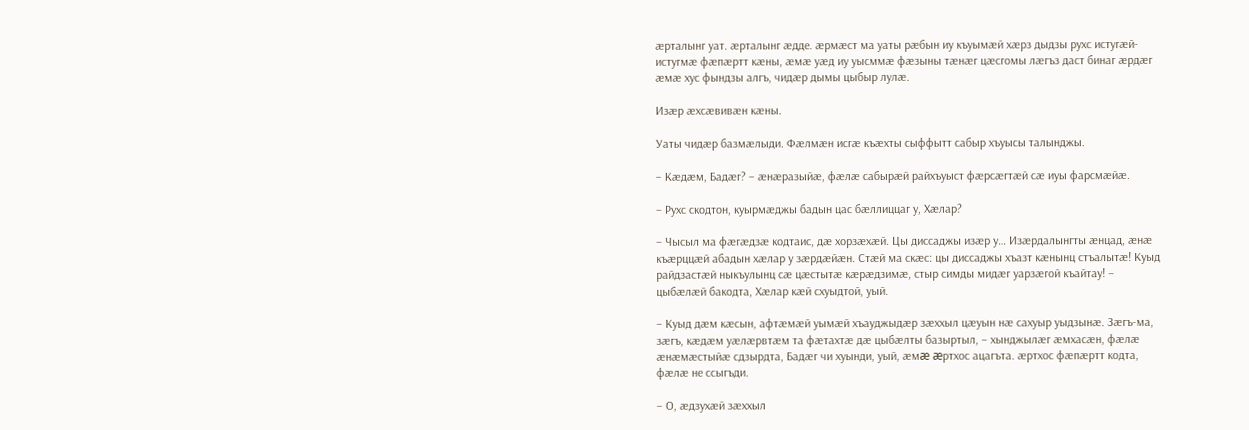æрталынг уат. æрталынг æдде. æрмæст ма уаты рæбын иу къуымæй хæрз дыдзы рухс истугæй-истугмæ фæпæртт кæны, æмæ уæд иу уысммæ фæзыны тæнæг цæсгомы лæгъз даст бинаг æрдæг æмæ хус фындзы алгъ, чидæр дымы цыбыр лулæ.

Изæр æхсæвивæн кæны.

Уаты чидæр базмæлыди. Фæлмæн исгæ къæхты сыффытт сабыр хъуысы талынджы.

– Кæдæм, Бадæг? – æнæразыйæ, фæлæ сабырæй райхъуыст фæрсæгтæй сæ иуы фарсмæйæ.

– Рухс скодтон, куырмæджы бадын цас бæллиццаг у, Хæлар?

– Чысыл ма фæгæдзæ кодтаис, дæ хорзæхæй. Цы диссаджы изæр у… Изæрдалынгты æнцад, æнæ къæрццæй абадын хæлар у зæрдæйæн. Стæй ма скæс: цы диссаджы хъазт кæнынц стъалытæ! Куыд райдзастæй ныкъулынц сæ цæстытæ кæрæдзимæ, стыр симды мидæг уарзæгой къайтау! – цыбæлæй бакодта, Хæлар кæй схуыдтой, уый.

– Куыд дæм кæсын, афтæмæй уымæй хъауджыдæр зæххыл цæуын нæ сахуыр уыдзынæ. Зæгъ-ма, зæгъ, кæдæм уæлæрвтæм та фæтахтæ дæ цыбæлты базыртыл, – хынджылæг æмхасæн, фæлæ æнæмæстыйæ сдзырдта, Бадæг чи хуынди, уый, æмæ æртхос ацагъта. æртхос фæпæртт кодта, фæлæ не ссыгъди.

– О, æдзухæй зæххыл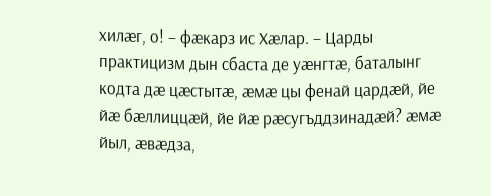хилæг, о! – фæкарз ис Хæлар. – Царды практицизм дын сбаста де уæнгтæ, баталынг кодта дæ цæстытæ, æмæ цы фенай цардæй, йе йæ бæллиццæй, йе йæ рæсугъддзинадæй? æмæ йыл, æвæдза,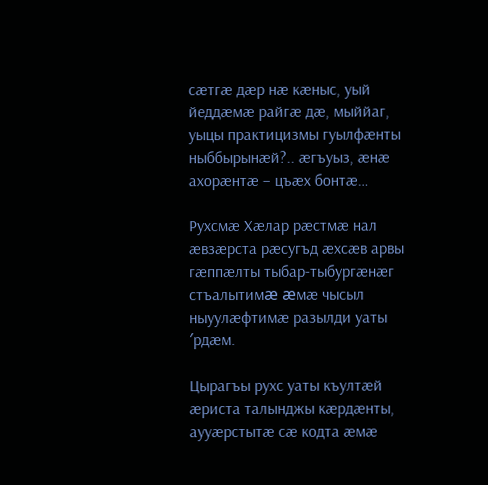сæтгæ дæр нæ кæныс, уый йеддæмæ райгæ дæ, мыййаг, уыцы практицизмы гуылфæнты ныббырынæй?.. æгъуыз, æнæ ахорæнтæ – цъæх бонтæ…

Рухсмæ Хæлар рæстмæ нал æвзæрста рæсугъд æхсæв арвы гæппæлты тыбар-тыбургæнæг стъалытимæ æмæ чысыл ныуулæфтимæ разылди уаты ′рдæм.

Цырагъы рухс уаты къултæй æриста талынджы кæрдæнты, аууæрстытæ сæ кодта æмæ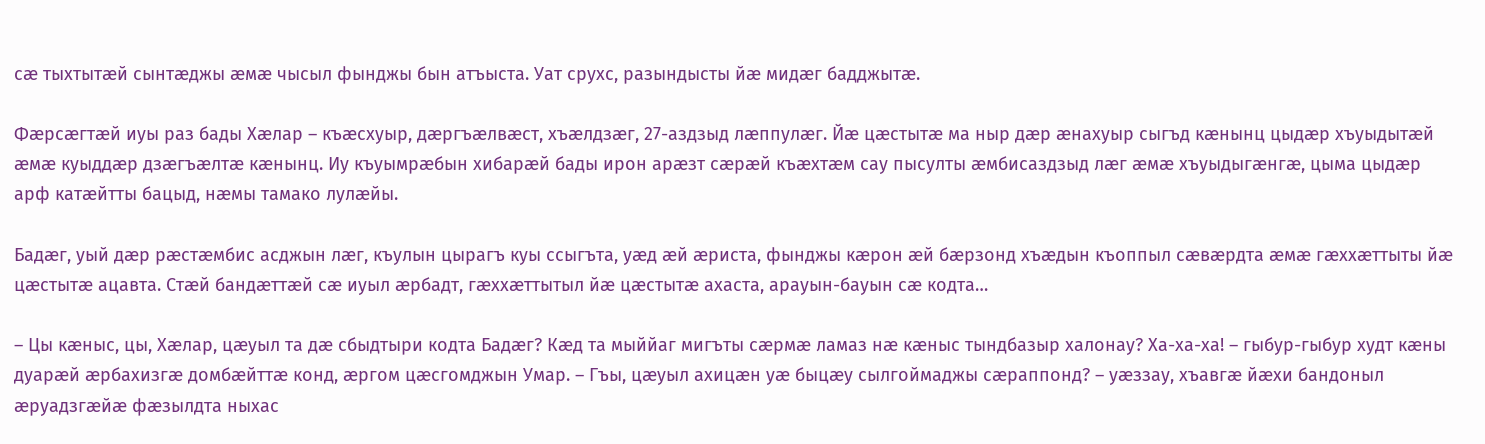сæ тыхтытæй сынтæджы æмæ чысыл фынджы бын атъыста. Уат срухс, разындысты йæ мидæг бадджытæ.

Фæрсæгтæй иуы раз бады Хæлар – къæсхуыр, дæргъæлвæст, хъæлдзæг, 27-аздзыд лæппулæг. Йæ цæстытæ ма ныр дæр æнахуыр сыгъд кæнынц цыдæр хъуыдытæй æмæ куыддæр дзæгъæлтæ кæнынц. Иу къуымрæбын хибарæй бады ирон арæзт сæрæй къæхтæм сау пысулты æмбисаздзыд лæг æмæ хъуыдыгæнгæ, цыма цыдæр арф катæйтты бацыд, нæмы тамако лулæйы.

Бадæг, уый дæр рæстæмбис асджын лæг, къулын цырагъ куы ссыгъта, уæд æй æриста, фынджы кæрон æй бæрзонд хъæдын къоппыл сæвæрдта æмæ гæххæттыты йæ цæстытæ ацавта. Стæй бандæттæй сæ иуыл æрбадт, гæххæттытыл йæ цæстытæ ахаста, арауын-бауын сæ кодта…

– Цы кæныс, цы, Хæлар, цæуыл та дæ сбыдтыри кодта Бадæг? Кæд та мыййаг мигъты сæрмæ ламаз нæ кæныс тындбазыр халонау? Ха-ха-ха! – гыбур-гыбур худт кæны дуарæй æрбахизгæ домбæйттæ конд, æргом цæсгомджын Умар. – Гъы, цæуыл ахицæн уæ быцæу сылгоймаджы сæраппонд? – уæззау, хъавгæ йæхи бандоныл æруадзгæйæ фæзылдта ныхас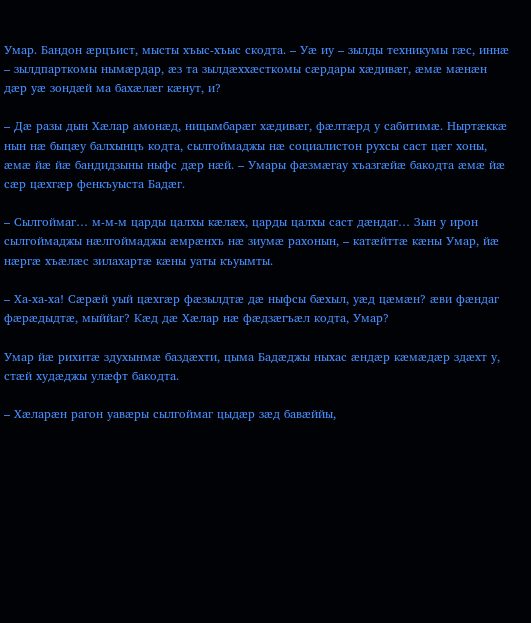Умар. Бандон æрцъист, мысты хъыс-хъыс скодта. – Уæ иу – зылды техникумы гæс, иннæ – зылдпарткомы нымæрдар, æз та зылдæххæсткомы сæрдары хæдивæг, æмæ мæнæн дæр уæ зондæй ма бахæлæг кæнут, и?

– Дæ разы дын Хæлар амонæд, ницымбарæг хæдивæг, фæлтæрд у сабитимæ. Ныртæккæ нын нæ быцæу балхынцъ кодта, сылгоймаджы нæ социалистон рухсы саст цæг хоны, æмæ йæ йæ бандидзыны ныфс дæр нæй. – Умары фæзмæгау хъазгæйæ бакодта æмæ йæ сæр цæхгæр фенкъуыста Бадæг.

– Сылгоймаг… м-м-м царды цалхы кæлæх, царды цалхы саст дæндаг… Зын у ирон сылгоймаджы нæлгоймаджы æмрæнхъ нæ зиумæ рахонын, – катæйттæ кæны Умар, йæ нæргæ хъæлæс зилахартæ кæны уаты къуымты.

– Ха-ха-ха! Сæрæй уый цæхгæр фæзылдтæ дæ ныфсы бæхыл, уæд цæмæн? æви фæндаг фæрæдыдтæ, мыййаг? Кæд дæ Хæлар нæ фæдзæгъæл кодта, Умар?

Умар йæ рихитæ здухынмæ баздæхти, цыма Бадæджы ныхас æндæр кæмæдæр здæхт у, стæй худæджы улæфт бакодта.

– Хæларæн рагон уавæры сылгоймаг цыдæр зæд бавæййы,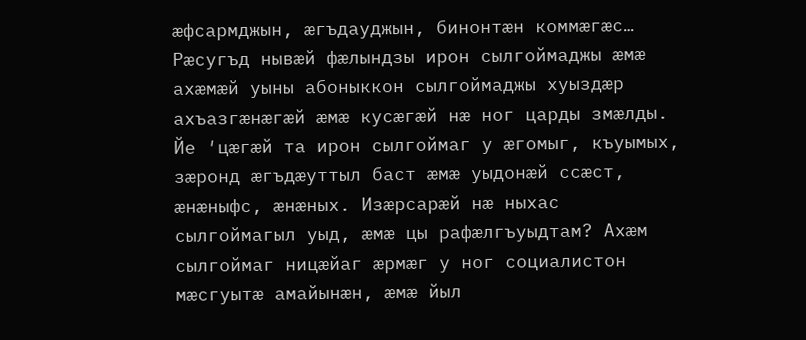æфсармджын, æгъдауджын, бинонтæн коммæгæс… Рæсугъд нывæй фæлындзы ирон сылгоймаджы æмæ ахæмæй уыны абоныккон сылгоймаджы хуыздæр ахъазгæнæгæй æмæ кусæгæй нæ ног царды змæлды. Йе ′цæгæй та ирон сылгоймаг у æгомыг, къуымых, зæронд æгъдæуттыл баст æмæ уыдонæй ссæст, æнæныфс, æнæных. Изæрсарæй нæ ныхас сылгоймагыл уыд, æмæ цы рафæлгъуыдтам? Ахæм сылгоймаг ницæйаг æрмæг у ног социалистон мæсгуытæ амайынæн, æмæ йыл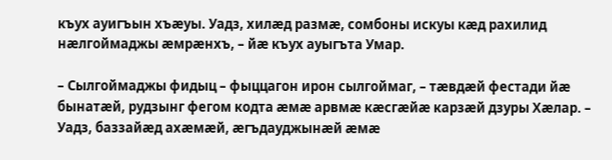къух ауигъын хъæуы. Уадз, хилæд размæ, сомбоны искуы кæд рахилид нæлгоймаджы æмрæнхъ, – йæ къух ауыгъта Умар.

– Сылгоймаджы фидыц – фыццагон ирон сылгоймаг, – тæвдæй фестади йæ бынатæй, рудзынг фегом кодта æмæ арвмæ кæсгæйæ карзæй дзуры Хæлар. – Уадз, баззайæд ахæмæй, æгъдауджынæй æмæ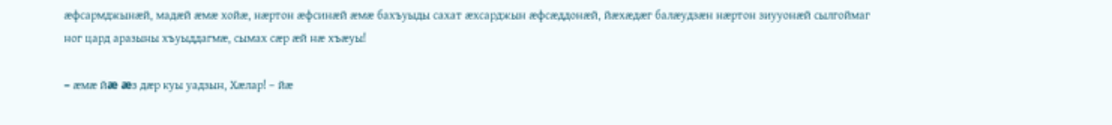æфсармджынæй, мадæй æмæ хойæ, нæртон æфсинæй æмæ бахъуыды сахат æхсарджын æфсæддонæй, йæхæдæг балæудзæн нæртон зиууонæй сылгоймаг ног цард аразыны хъуыддагмæ, сымах сæр æй нæ хъæуы!

– æмæ йæ æз дæр куы уадзын, Хæлар! – йæ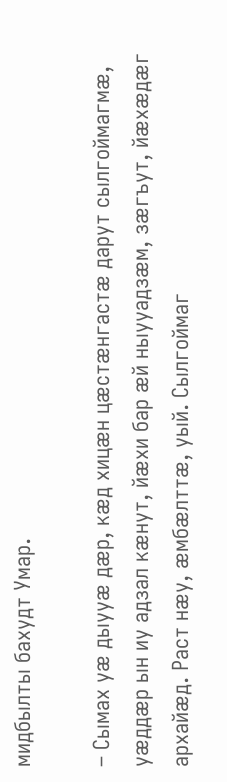мидбылты бахудт Умар.

– Сымах уæ дыууæ дæр, кæд хицæн цæстæнгастæ дарут сылгоймагмæ, уæддæр ын иу адзал кæнут, йæхи бар æй ныууадзæм, зæгъут, йæхæдæг архайæд. Раст нæу, æмбæлттæ, уый. Сылгоймаг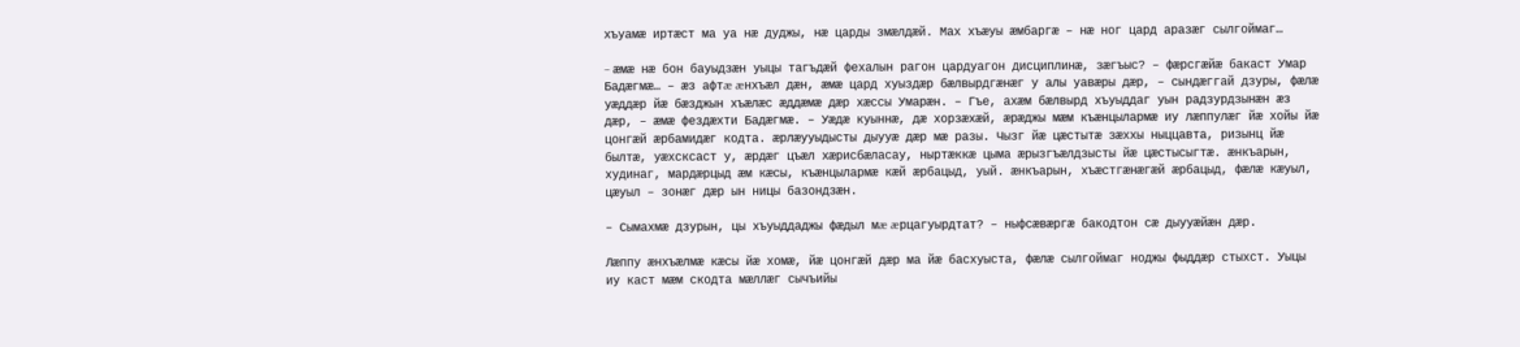хъуамæ иртæст ма уа нæ дуджы, нæ царды змæлдæй. Мах хъæуы æмбаргæ – нæ ног цард аразæг сылгоймаг…

– æмæ нæ бон бауыдзæн уыцы тагъдæй фехалын рагон цардуагон дисциплинæ, зæгъыс? – фæрсгæйæ бакаст Умар Бадæгмæ… – æз афтæ æнхъæл дæн, æмæ цард хуыздæр бæлвырдгæнæг у алы уавæры дæр, – сындæггай дзуры, фæлæ уæддæр йæ бæзджын хъæлæс æддæмæ дæр хæссы Умарæн. – Гъе, ахæм бæлвырд хъуыддаг уын радзурдзынæн æз дæр, – æмæ фездæхти Бадæгмæ. – Уæдæ куыннæ, дæ хорзæхæй, æрæджы мæм къæнцылармæ иу лæппулæг йæ хойы йæ цонгæй æрбамидæг кодта. æрлæууыдысты дыууæ дæр мæ разы. Чызг йæ цæстытæ зæххы ныццавта, ризынц йæ былтæ, уæхсксаст у, æрдæг цъæл хæрисбæласау, ныртæккæ цыма æрызгъæлдзысты йæ цæстысыгтæ. æнкъарын, худинаг, мардæрцыд æм кæсы, къæнцылармæ кæй æрбацыд, уый. æнкъарын, хъæстгæнæгæй æрбацыд, фæлæ кæуыл, цæуыл – зонæг дæр ын ницы базондзæн.

– Сымахмæ дзурын, цы хъуыддаджы фæдыл мæ æрцагуырдтат? – ныфсæвæргæ бакодтон сæ дыууæйæн дæр.

Лæппу æнхъæлмæ кæсы йæ хомæ, йæ цонгæй дæр ма йæ басхуыста, фæлæ сылгоймаг ноджы фыддæр стыхст. Уыцы иу каст мæм скодта мæллæг сычъийы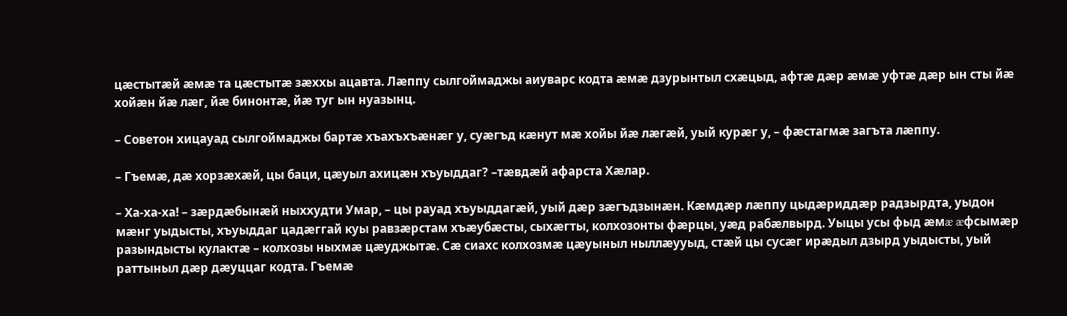цæстытæй æмæ та цæстытæ зæххы ацавта. Лæппу сылгоймаджы аиуварс кодта æмæ дзурынтыл схæцыд, афтæ дæр æмæ уфтæ дæр ын сты йæ хойæн йæ лæг, йæ бинонтæ, йæ туг ын нуазынц.

– Советон хицауад сылгоймаджы бартæ хъахъхъæнæг у, суæгъд кæнут мæ хойы йæ лæгæй, уый курæг у, – фæстагмæ загъта лæппу.

– Гъемæ, дæ хорзæхæй, цы баци, цæуыл ахицæн хъуыддаг? –тæвдæй афарста Хæлар.

– Ха-ха-ха! – зæрдæбынæй ныххудти Умар, – цы рауад хъуыддагæй, уый дæр зæгъдзынæн. Кæмдæр лæппу цыдæриддæр радзырдта, уыдон мæнг уыдысты, хъуыддаг цадæггай куы равзæрстам хъæубæсты, сыхæгты, колхозонты фæрцы, уæд рабæлвырд. Уыцы усы фыд æмæ æфсымæр разындысты кулактæ – колхозы ныхмæ цæуджытæ. Сæ сиахс колхозмæ цæуыныл ныллæууыд, стæй цы сусæг ирæдыл дзырд уыдысты, уый раттыныл дæр дæуццаг кодта. Гъемæ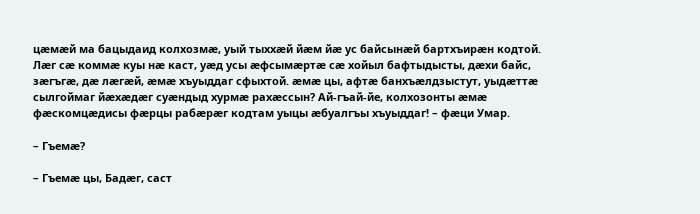цæмæй ма бацыдаид колхозмæ, уый тыххæй йæм йæ ус байсынæй бартхъирæн кодтой. Лæг сæ коммæ куы нæ каст, уæд усы æфсымæртæ сæ хойыл бафтыдысты, дæхи байс, зæгъгæ, дæ лæгæй, æмæ хъуыддаг сфыхтой. æмæ цы, афтæ банхъæлдзыстут, уыдæттæ сылгоймаг йæхæдæг суæндыд хурмæ рахæссын? Ай-гъай-йе, колхозонты æмæ фæскомцæдисы фæрцы рабæрæг кодтам уыцы æбуалгъы хъуыддаг! – фæци Умар.

– Гъемæ?

– Гъемæ цы, Бадæг, саст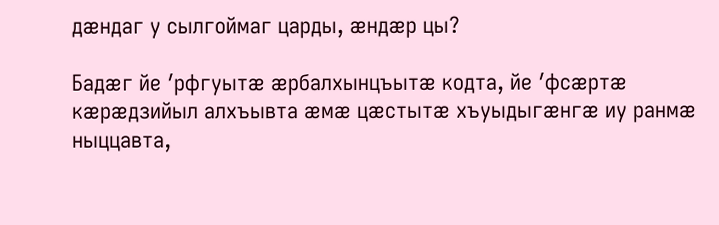дæндаг у сылгоймаг царды, æндæр цы?

Бадæг йе ′рфгуытæ æрбалхынцъытæ кодта, йе ′фсæртæ кæрæдзийыл алхъывта æмæ цæстытæ хъуыдыгæнгæ иу ранмæ ныццавта,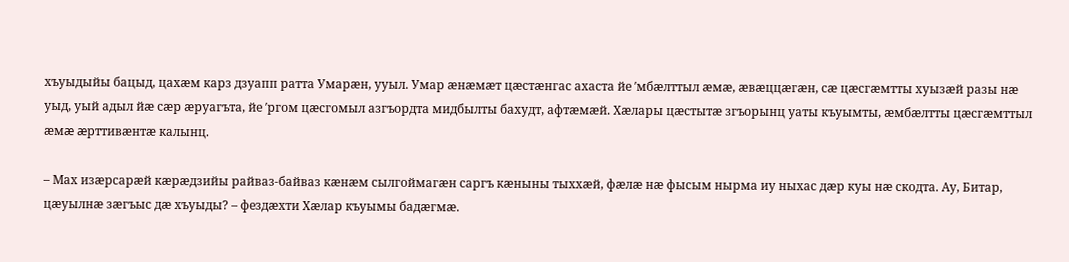хъуыдыйы бацыд, цахæм карз дзуапп ратта Умарæн, ууыл. Умар æнæмæт цæстæнгас ахаста йе ′мбæлттыл æмæ, æвæццæгæн, сæ цæсгæмтты хуызæй разы нæ уыд, уый адыл йæ сæр æруагъта, йе ′ргом цæсгомыл азгъордта мидбылты бахудт, афтæмæй. Хæлары цæстытæ згъорынц уаты къуымты, æмбæлтты цæсгæмттыл æмæ æрттивæнтæ калынц.

– Мах изæрсарæй кæрæдзийы райваз-байваз кæнæм сылгоймагæн саргъ кæныны тыххæй, фæлæ нæ фысым нырма иу ныхас дæр куы нæ скодта. Ау, Битар, цæуылнæ зæгъыс дæ хъуыды? – фездæхти Хæлар къуымы бадæгмæ.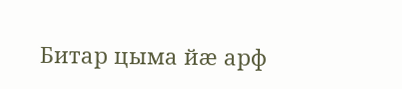Битар цыма йæ арф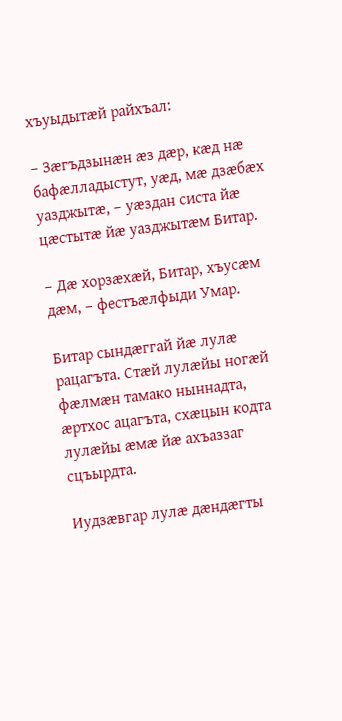хъуыдытæй райхъал:

– Зæгъдзынæн æз дæр, кæд нæ бафæлладыстут, уæд, мæ дзæбæх уазджытæ, – уæздан систа йæ цæстытæ йæ уазджытæм Битар.

– Дæ хорзæхæй, Битар, хъусæм дæм, – фестъæлфыди Умар.

Битар сындæггай йæ лулæ рацагъта. Стæй лулæйы ногæй фæлмæн тамако ныннадта, æртхос ацагъта, схæцын кодта лулæйы æмæ йæ ахъаззаг сцъырдта.

Иудзæвгар лулæ дæндæгты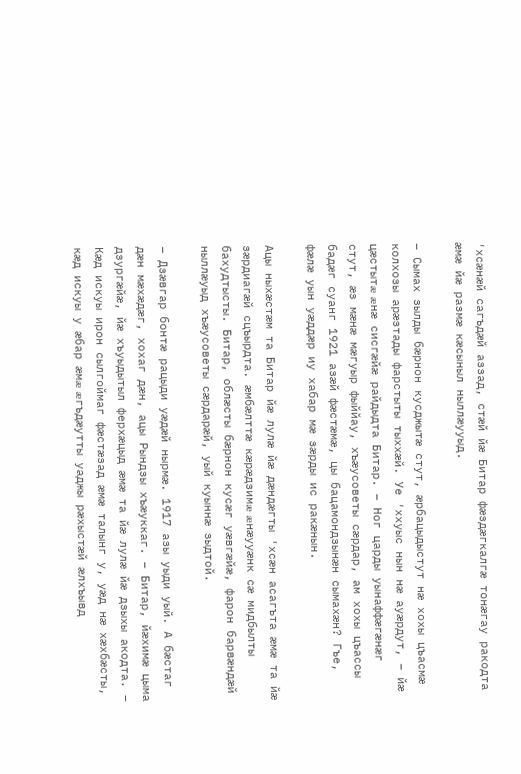′хсæнæй сагъдæй аззад, стæй йæ Битар фæздæгкалгæ тонæгау ракодта æмæ йæ размæ кæсыныл ныллæууыд.

– Сымах зылды бæрнон кусджытæ стут, æрбацыдыстут нæ хохы цъасмæ колхозы арæзтады фарстыты тыххæй. Уе ′ххуыс нын нæ ауæрдут, – йæ цæстытæ æнæ сисгæйæ райдыдта Битар. – Ног царды уынаффæгæнæг стут, æз мæнæ мæгуыр фыййау, хъæусоветы сæрдар, ам хохы цъассы бадæг суанг 1921 азæй фæстæмæ, цы бацамондзынæн сымахæн? Гъе, фæлæ уын уæддæр иу хабар мæ зæрды ис ракæнын.

Ацы ныхæстæм та Битар йæ лулæ йæ дæндæгты ′хсæн асагъта æмæ та йæ зæрдиагæй сцъырдта. æмбæлттæ кæрæдзимæ æнæууæнк сæ мидбылты бахудтысты. Битар, облæсты бæрнон кусæг уæвгæйæ, фарон барвæндæй ныллæуыд хъæусоветы сæрдарæй, уый куыннæ зыдтой.

– Дзæвгар бонтæ рацыди уæдæй нырмæ. 1917 азы уыди уый. А бæстаг дæн мæхæдæг, хохаг дæн, ацы Рындзы хъæуккаг. – Битар, йæхимæ цыма дзургæйæ, йæ хъуыдытыл ферхæцыд æмæ та йæ лулæ йæ дзыхы акодта. – Кæд искуы ирон сылгоймаг фæстæзад æмæ талынг у, уæд нæ хæхбæсты, кæд искуы у æбар æмæ æгъдæутты уаджы рæхыстæй æлхъывд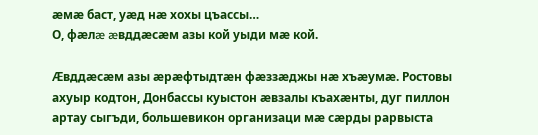æмæ баст, уæд нæ хохы цъассы…
О, фæлæ æвддæсæм азы кой уыди мæ кой.

Æвддæсæм азы æрæфтыдтæн фæззæджы нæ хъæумæ. Ростовы ахуыр кодтон, Донбассы куыстон æвзалы къахæнты, дуг пиллон артау сыгъди, большевикон организаци мæ сæрды рарвыста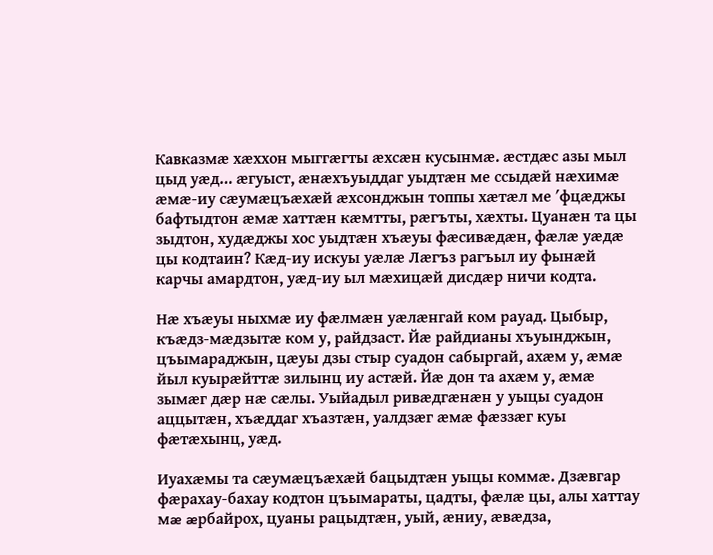Кавказмæ хæххон мыггæгты æхсæн кусынмæ. æстдæс азы мыл цыд уæд… æгуыст, æнæхъуыддаг уыдтæн ме ссыдæй нæхимæ æмæ-иу сæумæцъæхæй æхсонджын топпы хæтæл ме ′фцæджы бафтыдтон æмæ хаттæн кæмтты, рæгъты, хæхты. Цуанæн та цы зыдтон, худæджы хос уыдтæн хъæуы фæсивæдæн, фæлæ уæдæ цы кодтаин? Кæд-иу искуы уæлæ Лæгъз рагъыл иу фынæй карчы амардтон, уæд-иу ыл мæхицæй дисдæр ничи кодта.

Нæ хъæуы ныхмæ иу фæлмæн уæлæнгай ком рауад. Цыбыр, къæдз-мæдзытæ ком у, райдзаст. Йæ райдианы хъуынджын, цъымараджын, цæуы дзы стыр суадон сабыргай, ахæм у, æмæ йыл куырæйттæ зилынц иу астæй. Йæ дон та ахæм у, æмæ зымæг дæр нæ сæлы. Уыйадыл ривæдгæнæн у уыцы суадон аццытæн, хъæддаг хъазтæн, уалдзæг æмæ фæззæг куы фæтæхынц, уæд.

Иуахæмы та сæумæцъæхæй бацыдтæн уыцы коммæ. Дзæвгар фæрахау-бахау кодтон цъымараты, цадты, фæлæ цы, алы хаттау мæ æрбайрох, цуаны рацыдтæн, уый, æниу, æвæдза,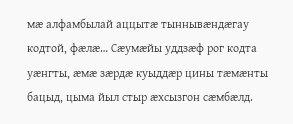мæ алфамбылай аццытæ тыннывæндæгау кодтой, фæлæ… Сæумæйы уддзæф рог кодта уæнгты, æмæ зæрдæ куыддæр цины тæмæнты бацыд, цыма йыл стыр æхсызгон сæмбæлд.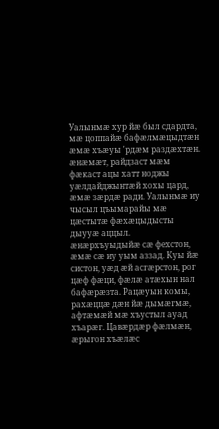Уалынмæ хур йæ был сдардта, мæ цоппайæ бафæлмæцыдтæн æмæ хъæуы ′рдæм раздæхтæн. æнæмæт, райдзаст мæм фæкаст ацы хатт ноджы уæлдайджынтæй хохы цард, æмæ зæрдæ ради. Уалынмæ иу чысыл цъымарайы мæ цæстытæ фæхæцыдысты дыууæ аццыл. æнæрхъуыдыйæ сæ фехстон, æмæ сæ иу уым аззад. Куы йæ систон, уæд æй асгæрстон, рог цæф фæци, фæлæ атæхын нал бафæрæзта. Рацæуын комы, рахæццæ дæн йæ дымæгмæ, афтæмæй мæ хъустыл ауад хъарæг. Цавæрдæр фæлмæн, æрыгон хъæлæс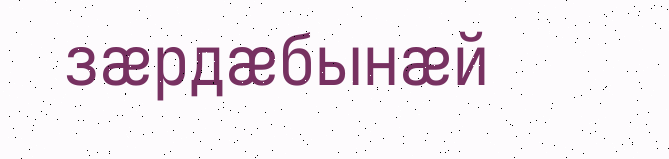зæрдæбынæй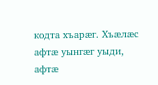кодта хъарæг. Хъæлæс афтæ уынгæг уыди, афтæ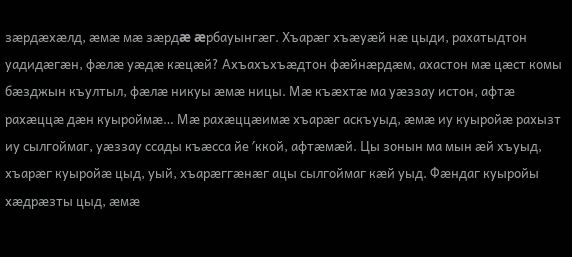зæрдæхæлд, æмæ мæ зæрдæ æрбауынгæг. Хъарæг хъæуæй нæ цыди, рахатыдтон уадидæгæн, фæлæ уæдæ кæцæй? Ахъахъхъæдтон фæйнæрдæм, ахастон мæ цæст комы бæзджын къултыл, фæлæ никуы æмæ ницы. Мæ къæхтæ ма уæззау истон, афтæ рахæццæ дæн куыроймæ… Мæ рахæццæимæ хъарæг аскъуыд, æмæ иу куыройæ рахызт иу сылгоймаг, уæззау ссады къæсса йе ′ккой, афтæмæй. Цы зонын ма мын æй хъуыд, хъарæг куыройæ цыд, уый, хъарæггæнæг ацы сылгоймаг кæй уыд. Фæндаг куыройы хæдрæзты цыд, æмæ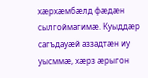хæрхæмбæлд фæдæн сылгоймагимæ. Куыддæр сагъдауæй аззадтæн иу уысммæ, хæрз æрыгон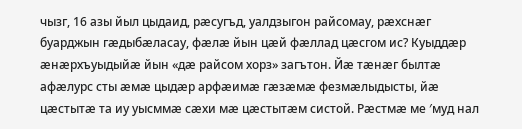чызг, 16 азы йыл цыдаид, рæсугъд, уалдзыгон райсомау, рæхснæг буарджын гæдыбæласау, фæлæ йын цæй фæллад цæсгом ис? Куыддæр æнæрхъуыдыйæ йын «дæ райсом хорз» загътон. Йæ тæнæг былтæ афæлурс сты æмæ цыдæр арфæимæ гæзæмæ фезмæлыдысты, йæ цæстытæ та иу уысммæ сæхи мæ цæстытæм систой. Рæстмæ ме ′муд нал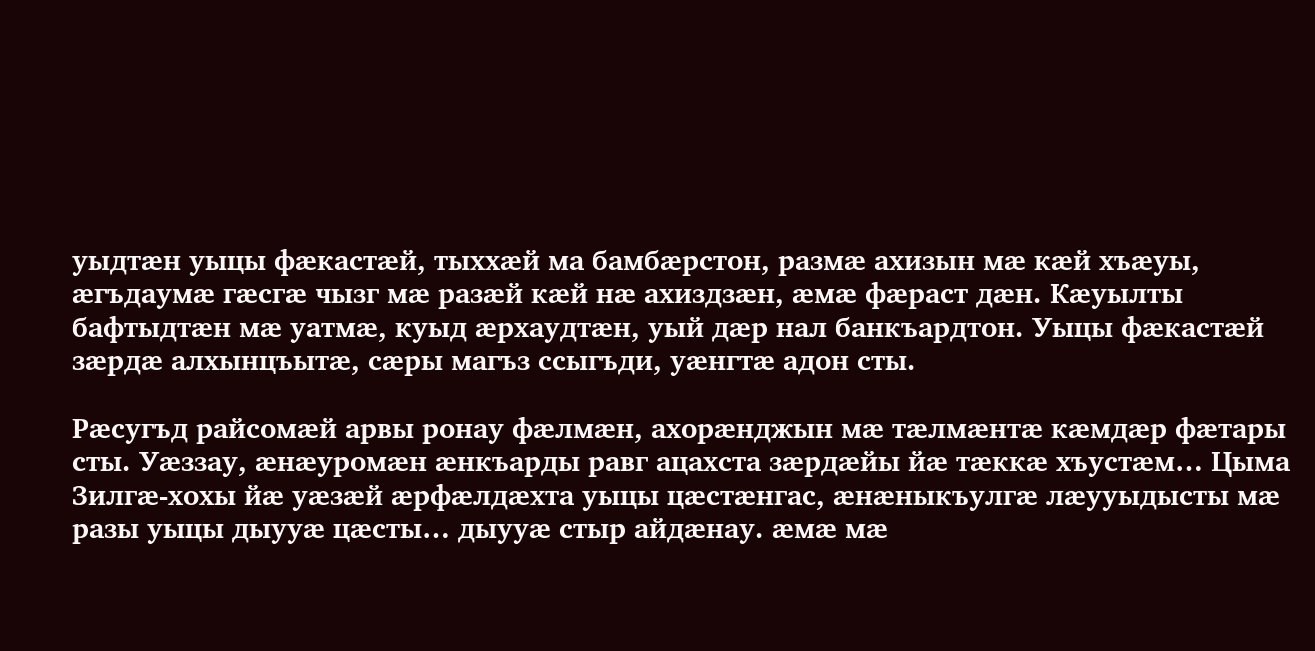уыдтæн уыцы фæкастæй, тыххæй ма бамбæрстон, размæ ахизын мæ кæй хъæуы, æгъдаумæ гæсгæ чызг мæ разæй кæй нæ ахиздзæн, æмæ фæраст дæн. Кæуылты бафтыдтæн мæ уатмæ, куыд æрхаудтæн, уый дæр нал банкъардтон. Уыцы фæкастæй зæрдæ алхынцъытæ, сæры магъз ссыгъди, уæнгтæ адон сты.

Рæсугъд райсомæй арвы ронау фæлмæн, ахорæнджын мæ тæлмæнтæ кæмдæр фæтары сты. Уæззау, æнæуромæн æнкъарды равг ацахста зæрдæйы йæ тæккæ хъустæм… Цыма Зилгæ-хохы йæ уæзæй æрфæлдæхта уыцы цæстæнгас, æнæныкъулгæ лæууыдысты мæ разы уыцы дыууæ цæсты… дыууæ стыр айдæнау. æмæ мæ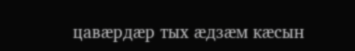цавæрдæр тых æдзæм кæсын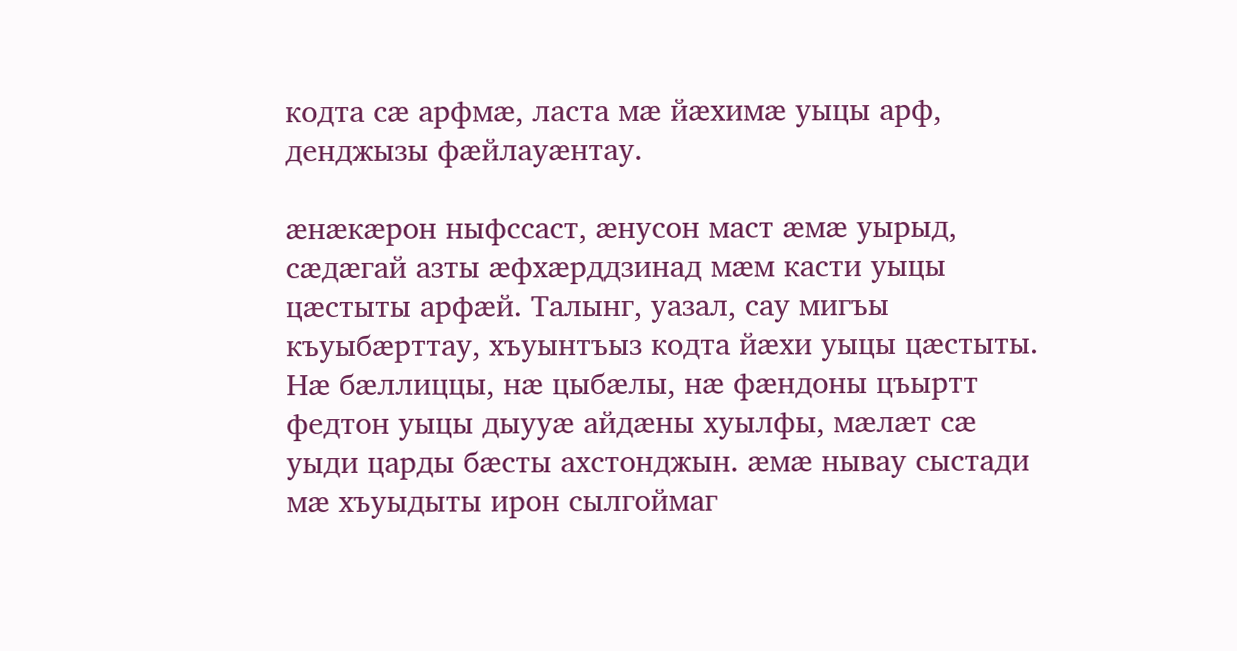кодта сæ арфмæ, ласта мæ йæхимæ уыцы арф, денджызы фæйлауæнтау.

æнæкæрон ныфссаст, æнусон маст æмæ уырыд, сæдæгай азты æфхæрддзинад мæм касти уыцы цæстыты арфæй. Талынг, уазал, сау мигъы къуыбæрттау, хъуынтъыз кодта йæхи уыцы цæстыты. Нæ бæллиццы, нæ цыбæлы, нæ фæндоны цъыртт федтон уыцы дыууæ айдæны хуылфы, мæлæт сæ уыди царды бæсты ахстонджын. æмæ нывау сыстади мæ хъуыдыты ирон сылгоймаг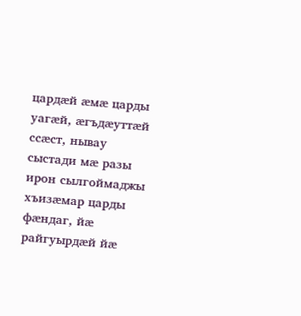цардæй æмæ царды уагæй, æгъдæуттæй ссæст, нывау сыстади мæ разы ирон сылгоймаджы хъизæмар царды фæндаг, йæ райгуырдæй йæ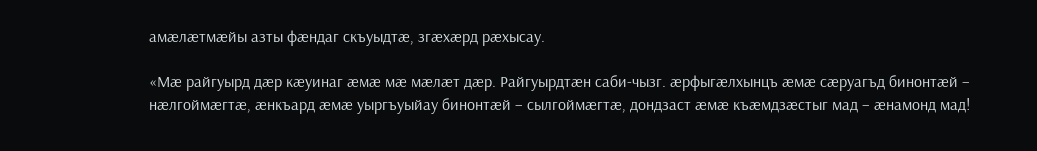амæлæтмæйы азты фæндаг скъуыдтæ, згæхæрд рæхысау.

«Мæ райгуырд дæр кæуинаг æмæ мæ мæлæт дæр. Райгуырдтæн саби-чызг. æрфыгæлхынцъ æмæ сæруагъд бинонтæй – нæлгоймæгтæ, æнкъард æмæ уыргъуыйау бинонтæй – сылгоймæгтæ, дондзаст æмæ къæмдзæстыг мад – æнамонд мад!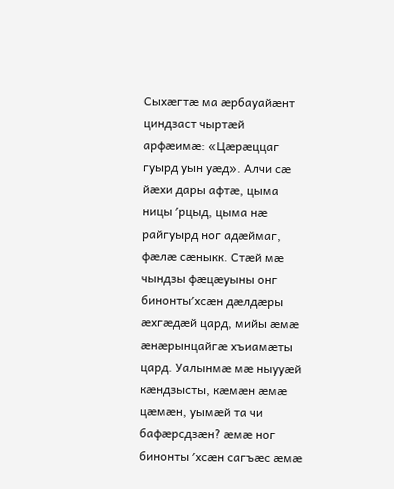Сыхæгтæ ма æрбауайæнт циндзаст чыртæй арфæимæ: «Цæрæццаг гуырд уын уæд». Алчи сæ йæхи дары афтæ, цыма ницы ′рцыд, цыма нæ райгуырд ног адæймаг, фæлæ сæныкк. Стæй мæ чындзы фæцæуыны онг бинонты′хсæн дæлдæры æхгæдæй цард, мийы æмæ æнæрынцайгæ хъиамæты цард. Уалынмæ мæ ныууæй кæндзысты, кæмæн æмæ цæмæн, уымæй та чи бафæрсдзæн? æмæ ног бинонты ′хсæн сагъæс æмæ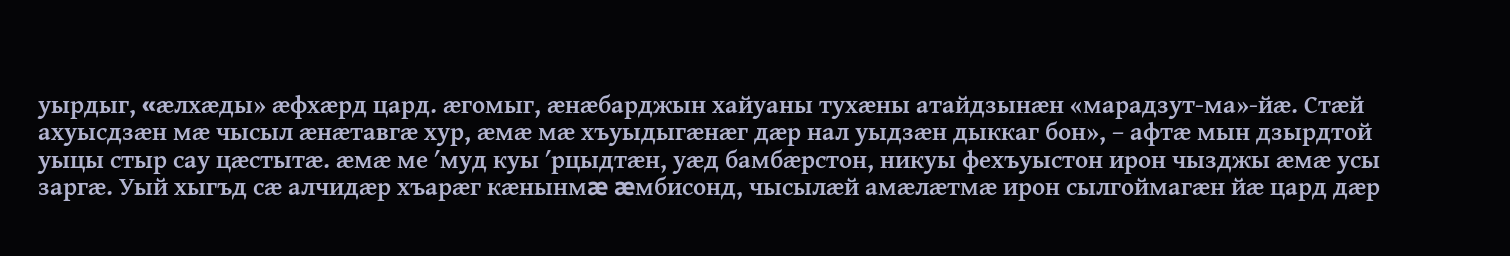уырдыг, «æлхæды» æфхæрд цард. æгомыг, æнæбарджын хайуаны тухæны атайдзынæн «марадзут-ма»-йæ. Стæй ахуысдзæн мæ чысыл æнæтавгæ хур, æмæ мæ хъуыдыгæнæг дæр нал уыдзæн дыккаг бон», – афтæ мын дзырдтой уыцы стыр сау цæстытæ. æмæ ме ′муд куы ′рцыдтæн, уæд бамбæрстон, никуы фехъуыстон ирон чызджы æмæ усы заргæ. Уый хыгъд сæ алчидæр хъарæг кæнынмæ æмбисонд, чысылæй амæлæтмæ ирон сылгоймагæн йæ цард дæр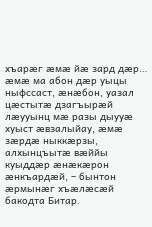хъарæг æмæ йæ зард дæр… æмæ ма абон дæр уыцы ныфссаст, æнæбон, уазал цæстытæ дзагъырæй лæууынц мæ разы дыууæ хуыст æвзалыйау, æмæ зæрдæ ныккæрзы, алхынцъытæ вæййы куыддæр æнæкæрон æнкъардæй, – бынтон æрмынæг хъæлæсæй бакодта Битар.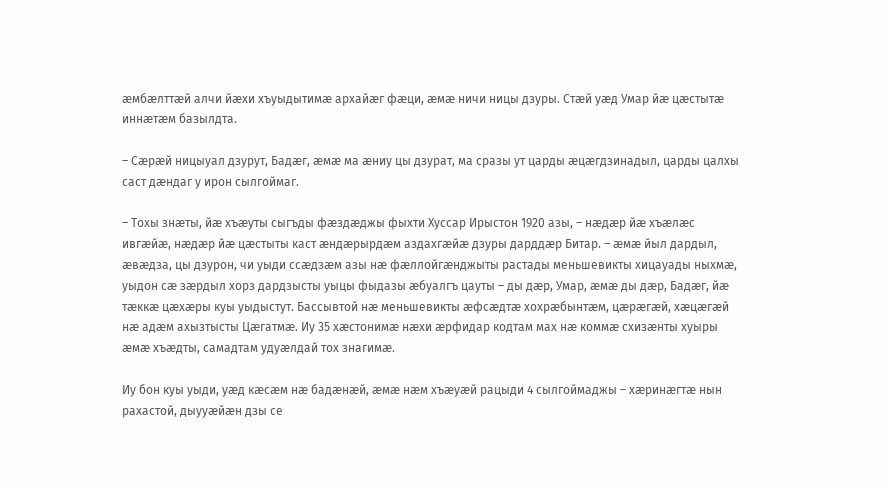æмбæлттæй алчи йæхи хъуыдытимæ архайæг фæци, æмæ ничи ницы дзуры. Стæй уæд Умар йæ цæстытæ иннæтæм базылдта.

– Сæрæй ницыуал дзурут, Бадæг, æмæ ма æниу цы дзурат, ма сразы ут царды æцæгдзинадыл, царды цалхы саст дæндаг у ирон сылгоймаг.

– Тохы знæты, йæ хъæуты сыгъды фæздæджы фыхти Хуссар Ирыстон 1920 азы, – нæдæр йæ хъæлæс ивгæйæ, нæдæр йæ цæстыты каст æндæрырдæм аздахгæйæ дзуры дарддæр Битар. – æмæ йыл дардыл, æвæдза, цы дзурон, чи уыди ссæдзæм азы нæ фæллойгæнджыты растады меньшевикты хицауады ныхмæ, уыдон сæ зæрдыл хорз дардзысты уыцы фыдазы æбуалгъ цауты – ды дæр, Умар, æмæ ды дæр, Бадæг, йæ тæккæ цæхæры куы уыдыстут. Бассывтой нæ меньшевикты æфсæдтæ хохрæбынтæм, цæрæгæй, хæцæгæй нæ адæм ахызтысты Цæгатмæ. Иу 35 хæстонимæ нæхи æрфидар кодтам мах нæ коммæ схизæнты хуыры æмæ хъæдты, самадтам удуæлдай тох знагимæ.

Иу бон куы уыди, уæд кæсæм нæ бадæнæй, æмæ нæм хъæуæй рацыди 4 сылгоймаджы – хæринæгтæ нын рахастой, дыууæйæн дзы се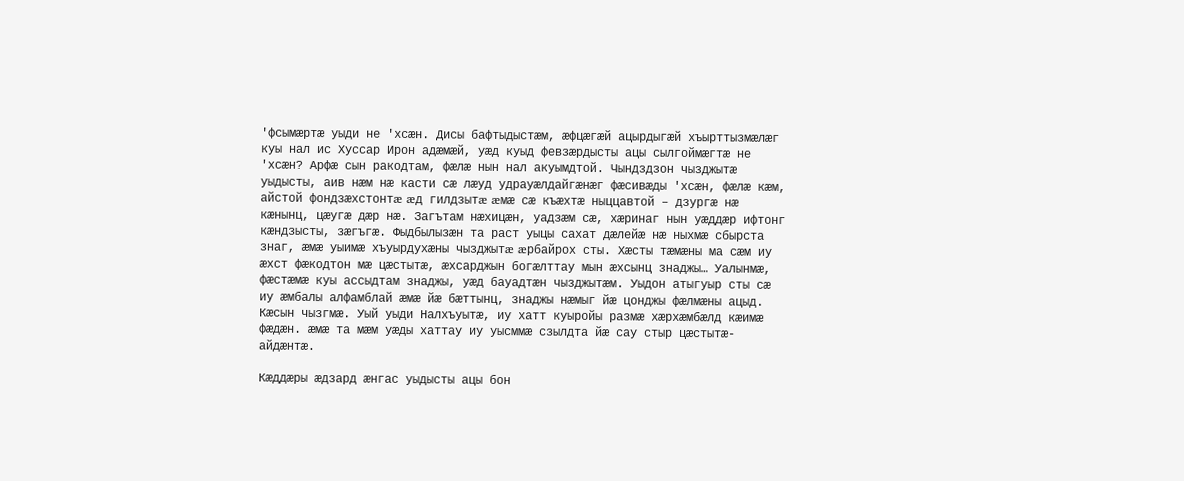′фсымæртæ уыди не ′хсæн. Дисы бафтыдыстæм, æфцæгæй ацырдыгæй хъырттызмæлæг куы нал ис Хуссар Ирон адæмæй, уæд куыд февзæрдысты ацы сылгоймæгтæ не ′хсæн? Арфæ сын ракодтам, фæлæ нын нал акуымдтой. Чындздзон чызджытæ уыдысты, аив нæм нæ касти сæ лæуд удрауæлдайгæнæг фæсивæды ′хсæн, фæлæ кæм, айстой фондзæхстонтæ æд гилдзытæ æмæ сæ къæхтæ ныццавтой – дзургæ нæ кæнынц, цæугæ дæр нæ. Загътам нæхицæн, уадзæм сæ, хæринаг нын уæддæр ифтонг кæндзысты, зæгъгæ. Фыдбылызæн та раст уыцы сахат дæлейæ нæ ныхмæ сбырста знаг, æмæ уыимæ хъуырдухæны чызджытæ æрбайрох сты. Хæсты тæмæны ма сæм иу æхст фæкодтон мæ цæстытæ, æхсарджын богæлттау мын æхсынц знаджы… Уалынмæ, фæстæмæ куы ассыдтам знаджы, уæд бауадтæн чызджытæм. Уыдон атыгуыр сты сæ иу æмбалы алфамблай æмæ йæ бæттынц, знаджы нæмыг йæ цонджы фæлмæны ацыд. Кæсын чызгмæ. Уый уыди Налхъуытæ, иу хатт куыройы размæ хæрхæмбæлд кæимæ фæдæн. æмæ та мæм уæды хаттау иу уысммæ сзылдта йæ сау стыр цæстытæ-айдæнтæ.

Кæддæры æдзард æнгас уыдысты ацы бон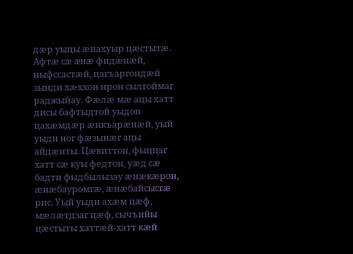дæр уыцы æнахуыр цæстытæ. Афтæ сæ æнæ фидæнæй, ныфссастæй, цагъаргондæй зынди хæххон ирон сылгоймаг раджыйау. Фæлæ мæ ацы хатт дисы бафтыдтой уыдон цахæмдæр æнкъарæнæй, уый уыди ног фæзынæг ацы айдæнты. Цæвиттон, фыццаг хатт сæ куы федтон, уæд сæ бадти фыдбылызау æнæкæрон, æнæбауромгæ, æнæбайсысгæ рис. Уый уыди ахæм цæф, мæлæтдзаг цæф, сычъийы цæстыты хаттæй-хатт кæй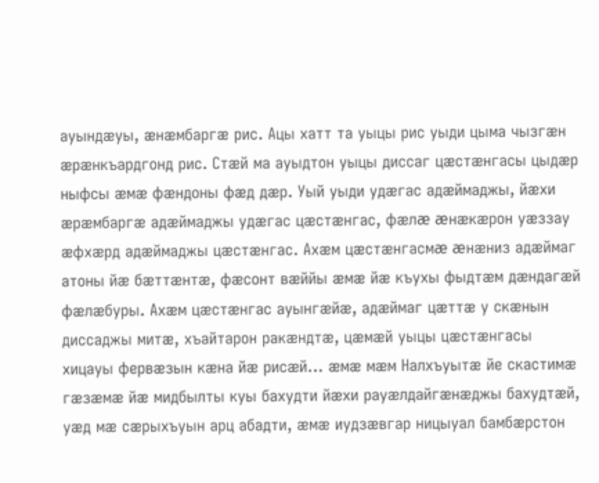ауындæуы, æнæмбаргæ рис. Ацы хатт та уыцы рис уыди цыма чызгæн æрæнкъардгонд рис. Стæй ма ауыдтон уыцы диссаг цæстæнгасы цыдæр ныфсы æмæ фæндоны фæд дæр. Уый уыди удæгас адæймаджы, йæхи æрæмбаргæ адæймаджы удæгас цæстæнгас, фæлæ æнæкæрон уæззау æфхæрд адæймаджы цæстæнгас. Ахæм цæстæнгасмæ æнæниз адæймаг атоны йæ бæттæнтæ, фæсонт вæййы æмæ йæ къухы фыдтæм дæндагæй фæлæбуры. Ахæм цæстæнгас ауынгæйæ, адæймаг цæттæ у скæнын диссаджы митæ, хъайтарон ракæндтæ, цæмæй уыцы цæстæнгасы хицауы фервæзын кæна йæ рисæй… æмæ мæм Налхъуытæ йе скастимæ гæзæмæ йæ мидбылты куы бахудти йæхи рауæлдайгæнæджы бахудтæй, уæд мæ сæрыхъуын арц абадти, æмæ иудзæвгар ницыуал бамбæрстон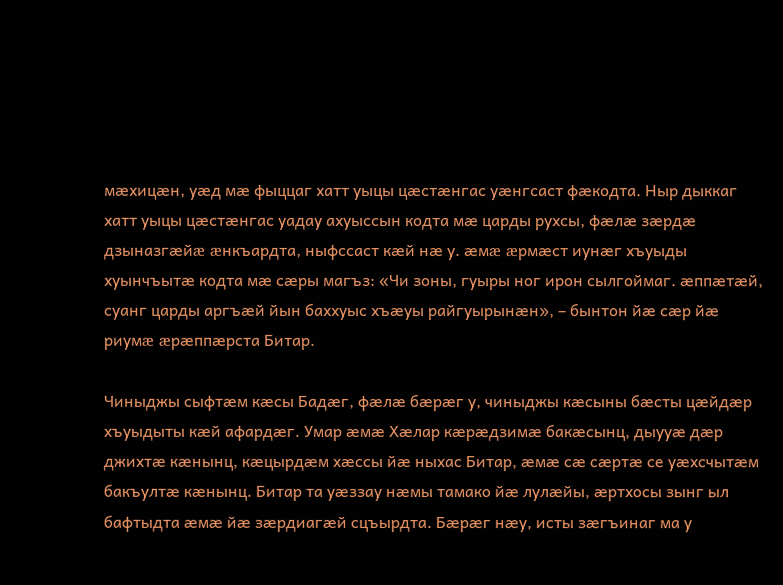мæхицæн, уæд мæ фыццаг хатт уыцы цæстæнгас уæнгсаст фæкодта. Ныр дыккаг хатт уыцы цæстæнгас уадау ахуыссын кодта мæ царды рухсы, фæлæ зæрдæ дзыназгæйæ æнкъардта, ныфссаст кæй нæ у. æмæ æрмæст иунæг хъуыды хуынчъытæ кодта мæ сæры магъз: «Чи зоны, гуыры ног ирон сылгоймаг. æппæтæй, суанг царды аргъæй йын баххуыс хъæуы райгуырынæн», – бынтон йæ сæр йæ риумæ æрæппæрста Битар.

Чиныджы сыфтæм кæсы Бадæг, фæлæ бæрæг у, чиныджы кæсыны бæсты цæйдæр хъуыдыты кæй афардæг. Умар æмæ Хæлар кæрæдзимæ бакæсынц, дыууæ дæр джихтæ кæнынц, кæцырдæм хæссы йæ ныхас Битар, æмæ сæ сæртæ се уæхсчытæм бакъултæ кæнынц. Битар та уæззау нæмы тамако йæ лулæйы, æртхосы зынг ыл бафтыдта æмæ йæ зæрдиагæй сцъырдта. Бæрæг нæу, исты зæгъинаг ма у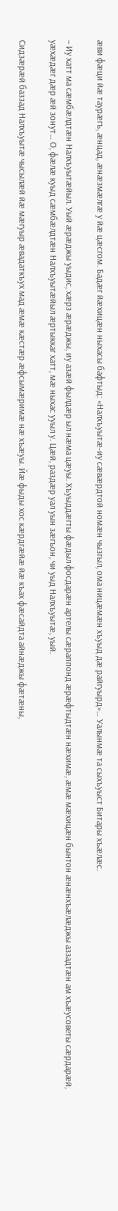æви фæци йæ таурæгъ, æнцад, æнæзмæлгæ у йæ цæсгом. Бадæг йæхицæн ныхасы бафтыд: «Налхъуытæ-иу сæвæрдтой номæн чызгыл, ома ницæмæн хъуыд дæ райгуырд»… Уалынмæ та сыхъуыст Битары хъæлæс.

– Иу хатт ма сæмбæлдтæн Налхъуытæйыл. Уый æрæджы уыдис, хæрз æрæджы, иу азæй фылдæр ыл нæма цæуы. Хъуыддæгты фæдыл фосдарæн артелы сæраппонд æрæфтыдтæн нæхимæ, æмæ мæхицæн бынтон æнæнхъæлæджы аззадтæн ам хъæусоветы сæрдарæй, уæхæдæг дæр æй зонут… О, фæлæ куыд сæмбæлдтæн Налхъуытæйыл æртыккаг хатт, мæ ныхас ууыл у. Цæй, раздæр уал уын зæгъон, чи уыд Налхъуытæ, уый.

Сидзæрæй баззад Налхъуытæ чысылæй йæ мæгуыр æвадаткъух мад æмæ кæстæр æфсымæримæ нæ хъæуы. Йæ фыды хос кæрдгæйæ йæ къах фæсайдта айнæджы фæтæны,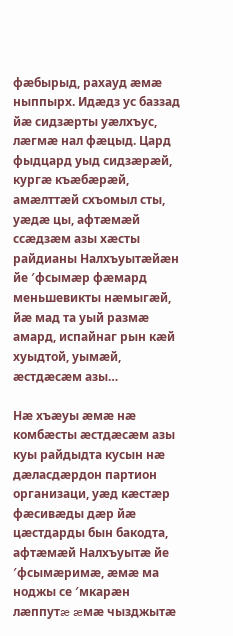фæбырыд, рахауд æмæ ныппырх. Идæдз ус баззад йæ сидзæрты уæлхъус, лæгмæ нал фæцыд. Цард фыдцард уыд сидзæрæй, кургæ къæбæрæй, амæлттæй схъомыл сты, уæдæ цы, афтæмæй ссæдзæм азы хæсты райдианы Налхъуытæйæн йе ′фсымæр фæмард меньшевикты нæмыгæй, йæ мад та уый размæ амард, испайнаг рын кæй хуыдтой, уымæй, æстдæсæм азы…

Нæ хъæуы æмæ нæ комбæсты æстдæсæм азы куы райдыдта кусын нæ дæласдæрдон партион организаци, уæд кæстæр фæсивæды дæр йæ цæстдарды бын бакодта, афтæмæй Налхъуытæ йе ′фсымæримæ, æмæ ма ноджы се ′мкарæн лæппутæ æмæ чызджытæ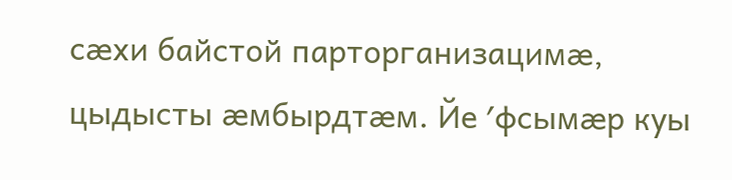сæхи байстой парторганизацимæ, цыдысты æмбырдтæм. Йе ′фсымæр куы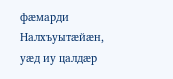фæмарди Налхъуытæйæн, уæд иу цалдæр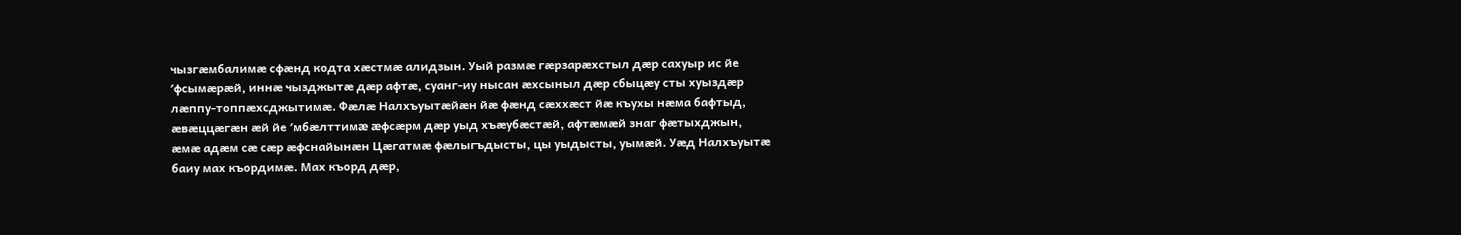чызгæмбалимæ сфæнд кодта хæстмæ алидзын. Уый размæ гæрзарæхстыл дæр сахуыр ис йе ′фсымæрæй, иннæ чызджытæ дæр афтæ, суанг-иу нысан æхсыныл дæр сбыцæу сты хуыздæр лæппу-топпæхсджытимæ. Фæлæ Налхъуытæйæн йæ фæнд сæххæст йæ къухы нæма бафтыд, æвæццæгæн æй йе ′мбæлттимæ æфсæрм дæр уыд хъæубæстæй, афтæмæй знаг фæтыхджын, æмæ адæм сæ сæр æфснайынæн Цæгатмæ фæлыгъдысты, цы уыдысты, уымæй. Уæд Налхъуытæ баиу мах къордимæ. Мах къорд дæр,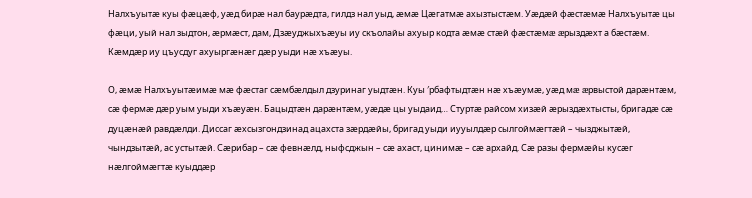Налхъуытæ куы фæцæф, уæд бирæ нал баурæдта, гилдз нал уыд, æмæ Цæгатмæ ахызтыстæм. Уæдæй фæстæмæ Налхъуытæ цы фæци, уый нал зыдтон, æрмæст, дам, Дзæуджыхъæуы иу скъолайы ахуыр кодта æмæ стæй фæстæмæ æрыздæхт а бæстæм. Кæмдæр иу цъусдуг ахуыргæнæг дæр уыди нæ хъæуы.

О, æмæ Налхъуытæимæ мæ фæстаг сæмбæлдыл дзуринаг уыдтæн. Куы ′рбафтыдтæн нæ хъæумæ, уæд мæ æрвыстой дарæнтæм, сæ фермæ дæр уым уыди хъæуæн. Бацыдтæн дарæнтæм, уæдæ цы уыдаид… Стуртæ райсом хизæй æрыздæхтысты, бригадæ сæ дуцæнæй равдæлди. Диссаг æхсызгондзинад ацахста зæрдæйы, бригад уыди иууылдæр сылгоймæгтæй – чызджытæй, чындзытæй, ас устытæй. Сæрибар – сæ февнæлд, ныфсджын – сæ ахаст, цинимæ – сæ архайд. Сæ разы фермæйы кусæг нæлгоймæгтæ куыддæр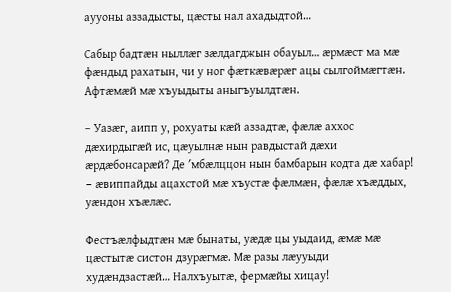аууоны аззадысты, цæсты нал ахадыдтой…

Сабыр бадтæн ныллæг зæлдагджын обауыл… æрмæст ма мæ фæндыд рахатын, чи у ног фæткæвæрæг ацы сылгоймæгтæн. Афтæмæй мæ хъуыдыты аныгъуылдтæн.

– Уазæг, аипп у, рохуаты кæй аззадтæ, фæлæ аххос дæхирдыгæй ис, цæуылнæ нын равдыстай дæхи æрдæбонсарæй? Де ′мбæлццон нын бамбарын кодта дæ хабар! – æвиппайды ацахстой мæ хъустæ фæлмæн, фæлæ хъæддых, уæндон хъæлæс.

Фестъæлфыдтæн мæ бынаты, уæдæ цы уыдаид, æмæ мæ цæстытæ систон дзурæгмæ. Мæ разы лæууыди худæндзастæй… Налхъуытæ, фермæйы хицау!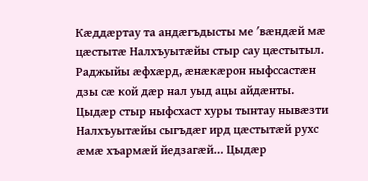Кæддæртау та андæгъдысты ме ′вæндæй мæ цæстытæ Налхъуытæйы стыр сау цæстытыл. Раджыйы æфхæрд, æнæкæрон ныфссастæн дзы сæ кой дæр нал уыд ацы айдæнты. Цыдæр стыр ныфсхаст хуры тынтау нывæзти Налхъуытæйы сыгъдæг ирд цæстытæй рухс æмæ хъармæй йедзагæй… Цыдæр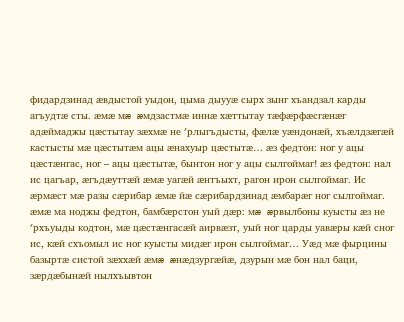фидардзинад æвдыстой уыдон, цыма дыууæ сырх зынг хъандзал карды агъудтæ сты. æмæ мæ æмдзастмæ иннæ хæттытау тæфæрфæсгæнæг адæймаджы цæстытау зæхмæ не ′рлыгъдысты, фæлæ уæндонæй, хъæлдзæгæй кастысты мæ цæстытæм ацы æнахуыр цæстытæ… æз федтон: ног у ацы цæстæнгас, ног – ацы цæстытæ, бынтон ног у ацы сылгоймаг! æз федтон: нал ис цагъар, æгъдæуттæй æмæ уагæй æнтъыхт, рагон ирон сылгоймаг. Ис æрмæст мæ разы сæрибар æмæ йæ сæрибардзинад æмбарæг ног сылгоймаг. æмæ ма ноджы федтон, бамбæрстон уый дæр: мæ æрвылбоны куысты æз не ′рхъуыды кодтон, мæ цæстæнгасæй аирвæзт, уый ног царды уавæры кæй сног ис, кæй схъомыл ис ног куысты мидæг ирон сылгоймаг… Уæд мæ фырцины базыртæ систой зæххæй æмæ æнæдзургæйæ, дзурын мæ бон нал баци, зæрдæбынæй нылхъывтон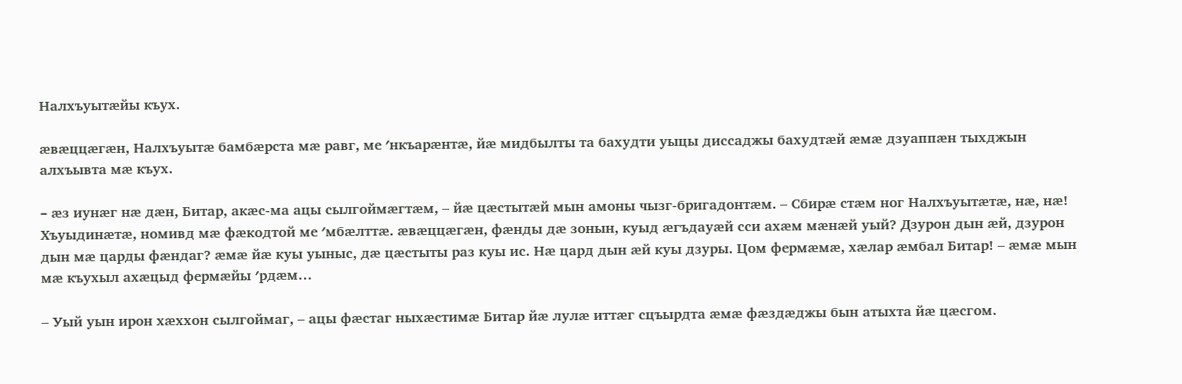Налхъуытæйы къух.

æвæццæгæн, Налхъуытæ бамбæрста мæ равг, ме ′нкъарæнтæ, йæ мидбылты та бахудти уыцы диссаджы бахудтæй æмæ дзуаппæн тыхджын алхъывта мæ къух.

– æз иунæг нæ дæн, Битар, акæс-ма ацы сылгоймæгтæм, – йæ цæстытæй мын амоны чызг-бригадонтæм. – Сбирæ стæм ног Налхъуытæтæ, нæ, нæ! Хъуыдинæтæ, номивд мæ фæкодтой ме ′мбæлттæ. æвæццæгæн, фæнды дæ зонын, куыд æгъдауæй сси ахæм мæнæй уый? Дзурон дын æй, дзурон дын мæ царды фæндаг? æмæ йæ куы уыныс, дæ цæстыты раз куы ис. Нæ цард дын æй куы дзуры. Цом фермæмæ, хæлар æмбал Битар! – æмæ мын мæ къухыл ахæцыд фермæйы ′рдæм…

– Уый уын ирон хæххон сылгоймаг, – ацы фæстаг ныхæстимæ Битар йæ лулæ иттæг сцъырдта æмæ фæздæджы бын атыхта йæ цæсгом.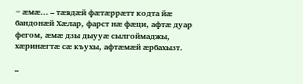– æмæ… – тæвдæй фæтæррæтт кодта йæ бандонæй Хæлар, фарст нæ фæци, афтæ дуар фегом, æмæ дзы дыууæ сылгоймаджы, хæринæгтæ сæ къухы, афтæмæй æрбахызт.

–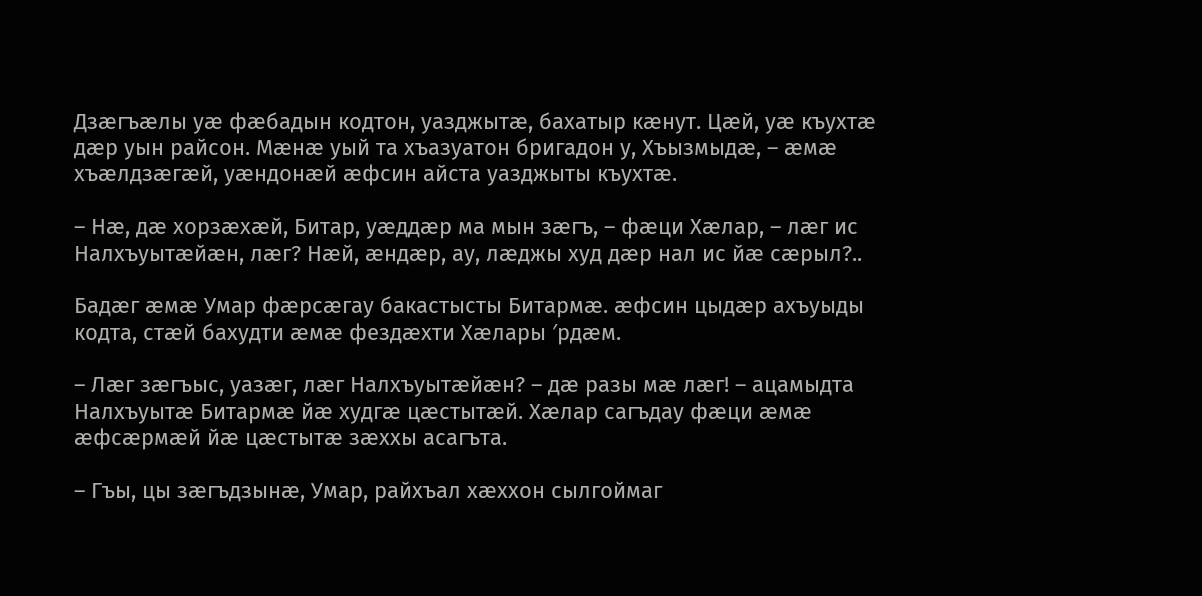Дзæгъæлы уæ фæбадын кодтон, уазджытæ, бахатыр кæнут. Цæй, уæ къухтæ дæр уын райсон. Мæнæ уый та хъазуатон бригадон у, Хъызмыдæ, – æмæ хъæлдзæгæй, уæндонæй æфсин айста уазджыты къухтæ.

– Нæ, дæ хорзæхæй, Битар, уæддæр ма мын зæгъ, – фæци Хæлар, – лæг ис Налхъуытæйæн, лæг? Нæй, æндæр, ау, лæджы худ дæр нал ис йæ сæрыл?..

Бадæг æмæ Умар фæрсæгау бакастысты Битармæ. æфсин цыдæр ахъуыды кодта, стæй бахудти æмæ фездæхти Хæлары ′рдæм.

– Лæг зæгъыс, уазæг, лæг Налхъуытæйæн? – дæ разы мæ лæг! – ацамыдта Налхъуытæ Битармæ йæ худгæ цæстытæй. Хæлар сагъдау фæци æмæ æфсæрмæй йæ цæстытæ зæххы асагъта.

– Гъы, цы зæгъдзынæ, Умар, райхъал хæххон сылгоймаг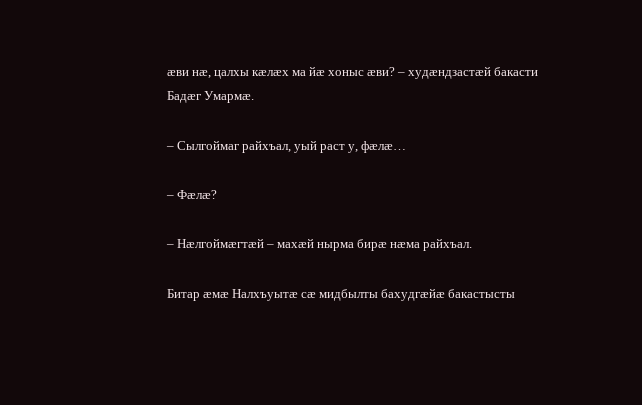æви нæ, цалхы кæлæх ма йæ хоныс æви? – худæндзастæй бакасти Бадæг Умармæ.

– Сылгоймаг райхъал, уый раст у, фæлæ…

– Фæлæ?

– Нæлгоймæгтæй – махæй нырма бирæ нæма райхъал.

Битар æмæ Налхъуытæ сæ мидбылты бахудгæйæ бакастысты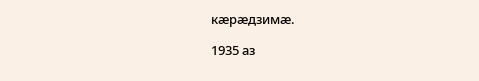кæрæдзимæ.

1935 аз